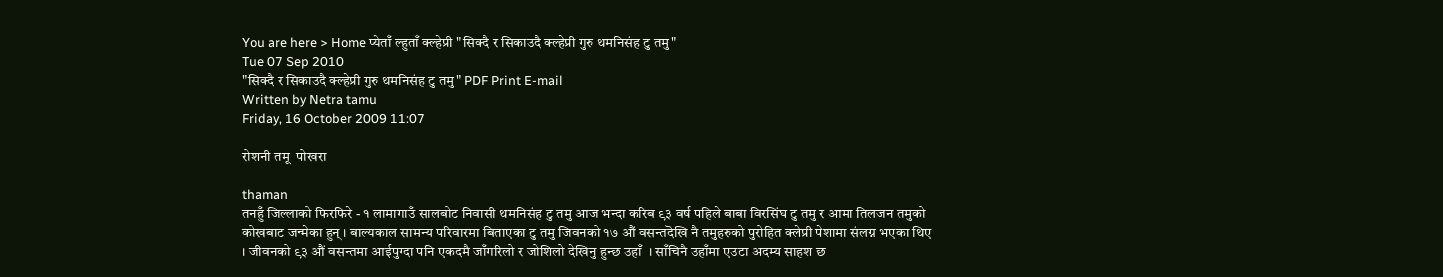You are here > Home प्‍येताँ ल्‍हुताँ क्‍ल्‍हेप्री "सिक्दै र सिकाउदै क्ल्हेप्री गुरु थमनिसंह टु तमु"
Tue 07 Sep 2010
"सिक्दै र सिकाउदै क्ल्हेप्री गुरु थमनिसंह टु तमु" PDF Print E-mail
Written by Netra tamu
Friday, 16 October 2009 11:07

रोशनी तमू  पोखरा

thaman
तनहुँ जिल्लाको फिरफिरे - १ लामागाउँ सालबोट निवासी थमनिसंह टु तमु आज भन्दा करिब ९३ वर्ष पहिले बाबा विरसिंघ टु तमु र आमा तिलजन तमुको कोखबाट जन्मेका हुन्‌ । बाल्यकाल सामन्य परिवारमा बिताएका टु तमु जिवनको १७ औं वसन्तदॆखि नै तमुहरुको पुरोहित क्लेप्री पेशामा संलग्न भएका थिए । जीवनको ९३ औं वसन्तमा आईपुग्दा पनि एकदमै जाँगरिलो र जोशिलो देखिनु हुन्छ उहाँ  । साँचिनै उहाँमा एउटा अदम्य साहश छ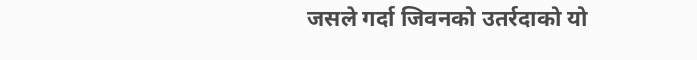जसले गर्दा जिवनको उतर्रदाको यो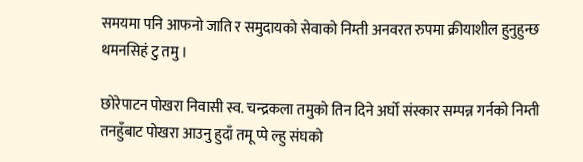समयमा पनि आफनो जाति र समुदायको सेवाको निम्ती अनवरत रुपमा क्रीयाशील हुनुहुन्छ थमनसिहं टु तमु ।

छोरेपाटन पोखरा निवासी स्व. चन्द्रकला तमुको तिन दिने अर्घो संस्कार सम्पन्न गर्नको निम्ती तनहुँबाट पोखरा आउनु हुदाँ तमू प्पे ल्हु संघको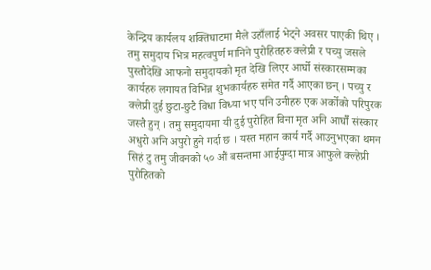केन्द्रिय कार्यलय शक्तिघाटमा मैले उहाँलाई भेट्‌ने अवसर पाएकी थिए । तमु समुदाय भित्र महत्वपुर्ण मानिने पुरोहितहरु क्लेप्री र पच्यु जसले पुस्तौदेखि आफनो समुदायको मृत देखि लिएर आर्घो संस्कारसम्मका कार्यहरु लगायत विभिन्न शुभकार्यहरु समेत गर्दै आएका छन्‌ । पच्यु र क्लेप्री दुई छुटा-छुटै विधा विध्या भए पनि उनीहरु एक अर्कोको परिपुरक जस्तै हुन्‌ । तमु समुदायमा यी दुई पुरोहित विना मृत अनि आर्घौं संस्कार अधुरो अनि अपुरो हुने गर्दा छ । यस्त महान कार्य गर्दै आउनुभएका थमन सिहं टु तमु जीवनको ५० औं बसन्तमा आईपुग्दा मात्र आफुले क्ल्हेप्री पुरोहितको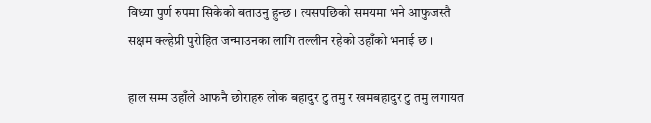विध्या पुर्ण रुपमा सिकेको बताउनु हुन्छ । त्यसपछिको समयमा भने आफुजस्तै सक्षम क्ल्हेप्री पुरोहित जन्माउनका लागि तल्लीन रहेको उहाँको भनाई छ ।

हाल सम्म उहाँले आफनै छोराहरु लोक बहादुर टु तमु र खमबहादुर टु तमु लगायत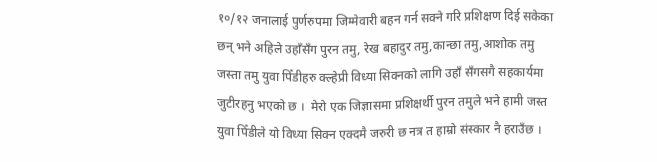१०/१२ जनालाई पुर्णरुपमा जिम्मेवारी बहन गर्न सक्ने गरि प्रशिक्षण दिई सकेका छन्‌ भने अहिले उहाँसँग पुरन तमु, रेख बहादुर तमु,कान्छा तमु,आशोक तमु जस्ता तमु युवा पिँडीहरु क्ल्हेप्री विध्या सिक्नको लागि उहाँ सँगसगै सहकार्यमा जुटीरहनु भएको छ ।  मेरो एक जिज्ञासमा प्रशिक्षर्थी पुरन तमुले भने हामी जस्त युवा पिँडीले यो विध्या सिक्न एक्दमै जरुरी छ नत्र त हाम्रो संस्कार नै हराउँछ ।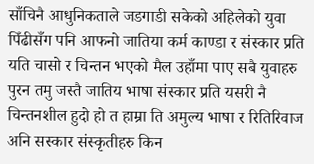साँचिनै आधुनिकताले जडगाडी सकेको अहिलेको युवा पिँढीसँग पनि आफनो जातिया कर्म काण्डा र संस्कार प्रति यति चासो र चिन्तन भएको मैल उहाँमा पाए सबै युवाहरु पुरन तमु जस्तै जातिय भाषा संस्कार प्रति यसरी नै चिन्तनशील हुदो हो त हाम्रा ति अमुल्य भाषा र रितिरिवाज अनि सस्कार संस्कृतीहरु किन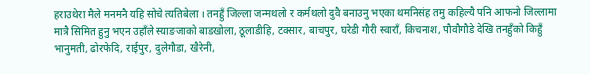हराउथेरा मैले मनमनै यहि सोचे त्यतिबेला । तनहुँ जिल्ला जन्मथलो र कर्मथलो दुवै बनाउनु भएका थमनिसंह तमु कहिल्यै पनि आफनो जिल्लामा मात्रै सिमित हुनु भएन उहाँले स्याङजाको बाडखोला, ठूलाडीहि, टक्सार, बाचपुर, घरेडी गौरी स्वाराँ, किचनाश, पौवौगौडे देखि तनहुँको किहुँ भानुमती, ढोरफेदि, राईपुर, दुलेगौडा, खैरेनी,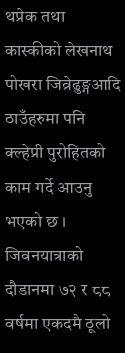थप्रेक तथा कास्कीको लेखनाथ पोखरा जिव्रेढुङ्गआदि ठाउँहरुमा पनि क्ल्हेप्री पुरोहितको काम गर्दे आउनु भएको छ । जिवनयात्राको दौडानमा ७२ र ८८ वर्षमा एकदमै ठूलो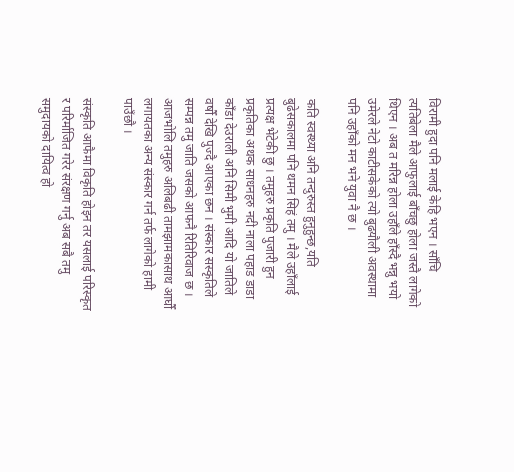विरामी हुदा पनि मलाई केहि भएन । साँचि त्यतिबेला मैले आफुलाई बाँचछु होला जस्तै लागेको थिएन । अब त मरिन्न होला उहाँले हाँस्दै भन्नु भयो उमेरले नेटो काटीसकेको त्यो बुढयौली अवस्थामा  पनि उहाँको मन भने युवा नै छ ।

कति स्वस्थ्या अनि तन्दुरुस्त हुनुहुन्छ,यति बुढेसकालमा पनि थमन सिहं तमु । मैले उहाँलाई प्रत्यक्ष भेटेकी छु । तमुहरु प्रकृति पुजारी हुन प्रकृतिका अथक साधनहरु नदी नाला पहाड डाडा काँडा देउराली अनि सिमी भुमी आदि यो जातिले वर्षौं देखि पुज्दै आएका छन । संस्कार सस्कृतिले सम्पन्न तमु जाति जसको आफनै रितिरिवाज छ । आजभोलि तमुहरु अलिबढी तामझामकासाथ आर्घौं लगायतका अन्य संस्कार गर्न तर्फ लागेको हामी पाउँछौ ।

संस्कृति आफैमा विकृति होइन तर यसलाई परिस्कृत र परिर्माजित गरेर संरक्षण गर्नु अब सबै तमु समुदायको दायित्व हो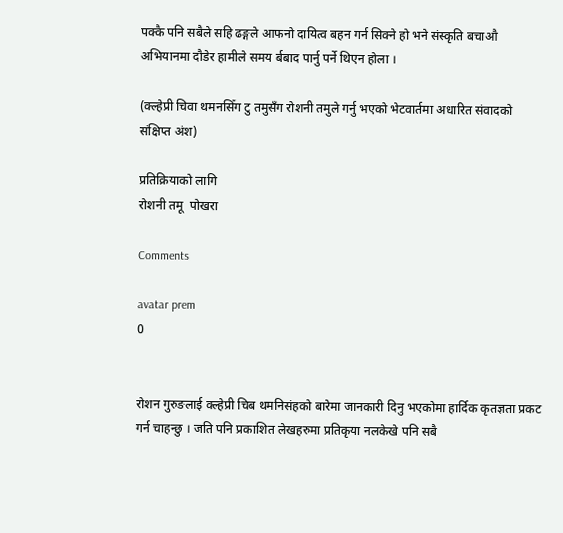पक्कै पनि सबैले सहि ढङ्गले आफनो दायित्व बहन गर्न सिक्ने हो भने संस्कृति बचाऔ अभियानमा दौडेर हामीले समय र्बबाद पार्नु पर्ने थिएन होला ।

(क्‍ल्‍हेप्री चिवा थमनसिँग टु तमुसँग रोशनी तमुले गर्नु भएको भेटवार्तमा अधारित संवादको सं‍क्षिप्‍त अंश)

प्रतिक्रियाको लागि
रोशनी तमू  पोखरा

Comments

avatar prem
0


रोशन गुरुङलाई क्ल्हेप्री चिब थमनिसंहको बारेमा जानकारी दिनु भएकोमा हार्दिक कृतज्ञता प्रकट गर्न चाहन्छु । जति पनि प्रकाशित लेखहरुमा प्रतिकृया नलकेखे पनि सबै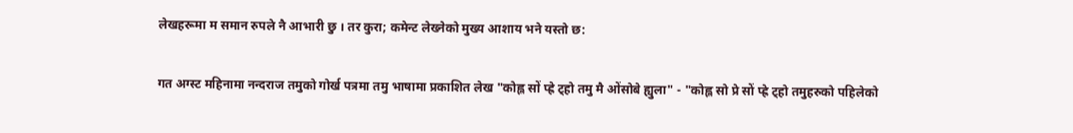लेखहरूमा म समान रुपले नै आभारी छु । तर कुरा; कमेन्ट लेख्नेको मुख्य आशाय भने यस्तो छ:

गत अग्स्ट महिनामा नन्दराज तमुको गोर्ख पत्रमा तमु भाषामा प्रकाशित लेख "कोह्ल सों प्ह्रे ट्हो तमु मै ओंसोबे ह्युला" - "कोह्ल सो प्रे सों प्ह्रे ट्हो तमुहरुको पहिलेको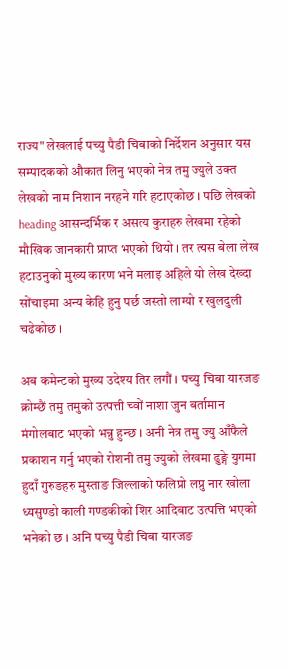राज्य" लेखलाई पच्यु पैडी चिबाको निर्देशन अनुसार यस सम्पादकको औकात लिनु भएको नेत्र तमु ज्युले उक्त लेखको नाम निशान नरहने गरि हटाएकोछ । पछि लेखको heading आसन्‍दर्भिक र असत्य कुराहरु लेखमा रहेको मौखिक जानकारी प्राप्त भएको थियो । तर त्‍यस बेला लेख हटाउनुको मुख्य कारण भने मलाइ अहिले यो लेख देख्‍दा सोंचाइमा अन्‍य केहि हुनु पर्छ जस्‍तो लाग्‍यो र खुलदुली चढेकोछ ।

अब कमेन्टको मुख्य उदेश्‍य तिर लगौं । पच्यु चिबा यारजङ क्रोम्छैं तमु तमुको उत्पत्ती च्वों नाशा जुन बर्तामान मंगोलबाट भएको भन्नु हुन्छ । अनी नेत्र तमु ज्यु आँफैले प्रकाशन गर्नु भएको रोशनी तमु ज्युको लेखमा ढुङ्गे युगमा हुदाँ गुरुङहरु मुस्ताङ जिल्लाको फलिप्रो लप्रु नार खोला ध्यसुण्डो काली गण्डकीको शिर आदिबाट उत्पत्ति भएको भनेको छ । अनि पच्‍यु पैडी चिबा यारजङ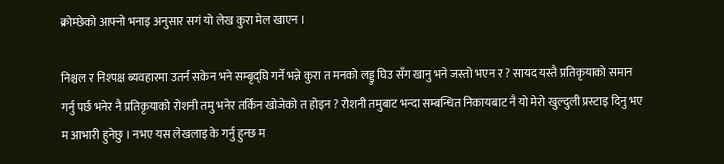क्रोम्‍छेको आफ्‍नो भनाइ अनुसार सगं यो लेख कुरा मेल खाएन ।

निश्चल र निश्पक्ष ब्यवहारमा उतर्न सकेन भने सम्‍बृद्घि गर्ने भन्ने कुरा त मनको लड्डु घिउ सँग खानु भने जस्तो भएन र ? सायद यस्तै प्रतिकृयाको समान गर्नु पर्छ भनेर नै प्रतिकृयाको रोशनी तमु भनेर तर्किन खोजेको त होइन ? रोशनी तमुबाट भन्दा सम्बन्धित निकायबाट नै यो मेरो खुल्दुली प्रस्टाइ दिनु भए म आभारी हुनेछु । नभए यस लेखलाइ के गर्नु हुन्‍छ म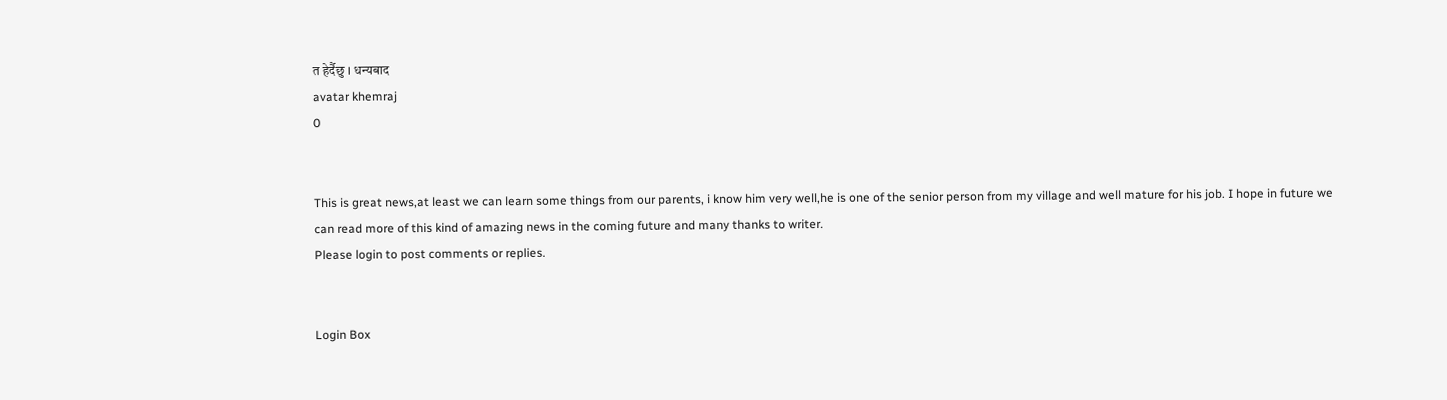त हेर्दैछु । धन्‍यबाद
avatar khemraj
0


This is great news,at least we can learn some things from our parents, i know him very well,he is one of the senior person from my village and well mature for his job. I hope in future we can read more of this kind of amazing news in the coming future and many thanks to writer.
Please login to post comments or replies.


Login Box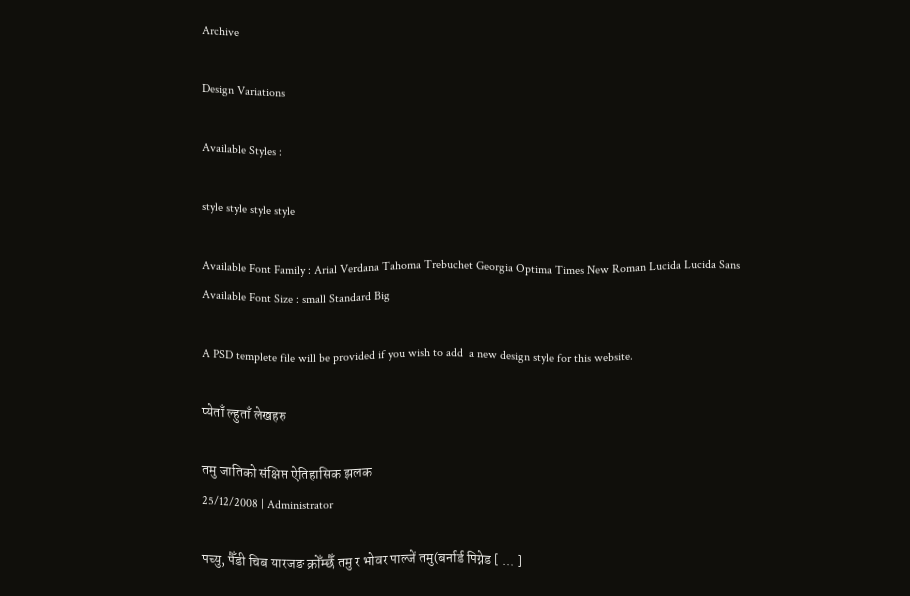Archive

Design Variations

Available Styles :

style style style style

Available Font Family : Arial Verdana Tahoma Trebuchet Georgia Optima Times New Roman Lucida Lucida Sans
Available Font Size : small Standard Big

A PSD templete file will be provided if you wish to add  a new design style for this website.

प्‍येताँ ल्‍हुताँ लेखहरु

तमु जातिको संक्षिप्त ऐतिहासिक झलक
25/12/2008 | Administrator

पच्यु, पैँडी चिब यारजङ क्रोँम्‍छैँ तमु र भोवर पाल्जें तमु(बर्नार्ड पिग्नेड [ ... ]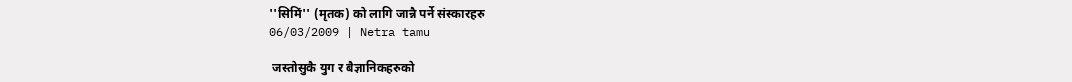''सिमिं'' (मृतक) को लागि जान्नै पर्ने संस्कारहरु
06/03/2009 | Netra tamu

 जस्तोसुकै युग र बैज्ञानिकहरुको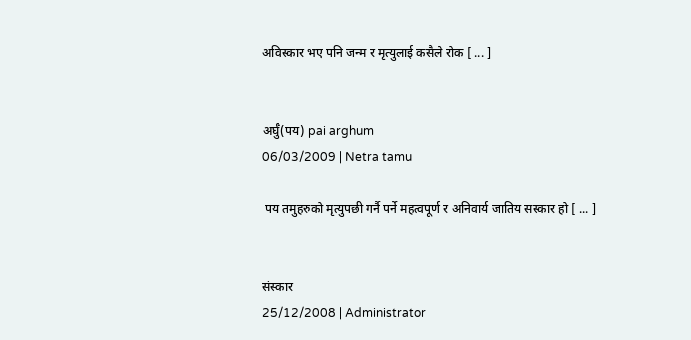अविस्कार भए पनि जन्म र मृत्युलाई कसैले रोक [ ... ]


अर्घुँ(पय) pai arghum
06/03/2009 | Netra tamu

 पय तमुहरुको मृत्‍युपछी गर्नै पर्ने महत्वपूर्ण र अनिवार्य जातिय सस्कार हो [ ... ]


संस्‍कार
25/12/2008 | Administrator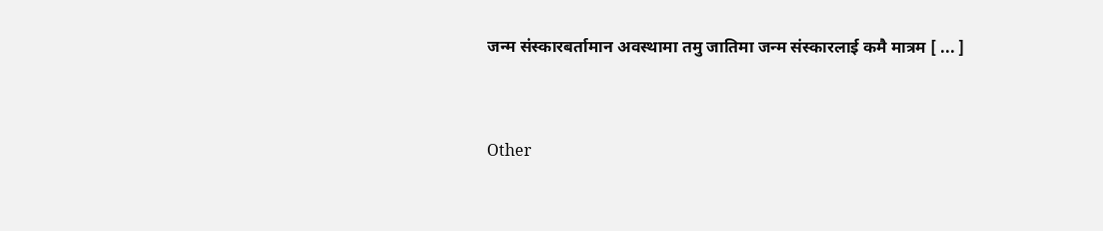जन्‍म संस्‍कारबर्तामान अवस्‍थामा तमु जातिमा जन्‍म संस्‍कारलाई कमै मात्रम [ ... ]


Other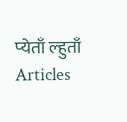प्‍येताँ ल्‍हुताँ Articles